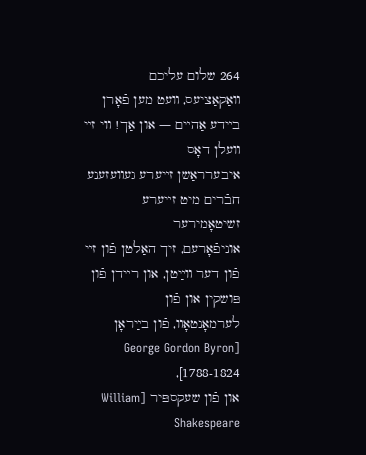264 שלום עליכם
װאַקאַציעס, װעט מען פֿאָרן בײדע אַהײם ― און אַך! װי זײ װעלן דאָס
איבערראַשן זײערע געװעזענע חבֿרים מיט זײערע זשיטאָמירער
אוניפֿאָרעם, זיך האַלטן פֿון זײ פֿון דער װײַטן, און רײדן פֿון פּושקין און פֿון
לערמאָנטאָװ, פֿון בײַראָן [George Gordon Byron 1788-1824],
און פֿון שעקספּיר [William Shakespeare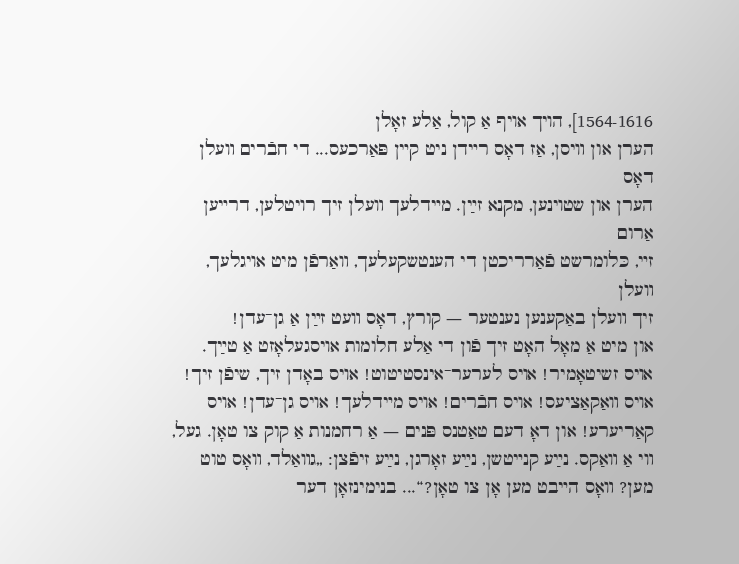1564-1616], הױך אױף אַ קול, אַלע זאָלן
הערן און װיסן, אַז דאָס רײדן ניט קײן פּאַרכעס... די חבֿרים װעלן דאָס
הערן און שטױנען, מקנא זײַן. מײדלעך װעלן זיך רױטלען, דרײען אַרום
זײ, כּלומרשט פֿאַרריכטן די הענטשקעלעך, װאַרפֿן מיט אױגלעך, װעלן
זיך װעלן באַקענען נענטער ― קורץ, דאָס װעט זײַן אַ גן־עדן!
און מיט אַ מאָל האָט זיך פֿון די אַלע חלומות אױסגעלאָזט אַ טײַך.
אױס זשיטאָמיר! אױס לערער־אינסטיטוט! אױס באָדן זיך, שיפֿן זיך!
אױס װאַקאַציעס! אױס חבֿרים! אױס מײדלעך! אױס גן־עדן! אױס
קאַריערע! און דאָ דעם טאַטנס פּנים ― אַ רחמנות אַ קוק צו טאָן. געל,
װי אַ װאַקס. נײַע קנײטשן, נײַע זאָרגן, נײַע זיפֿצן: „גװאַלד, װאָס טוט
מען? װאָס הײבט מען אָן צו טאָן?“... בנימינזאָן דער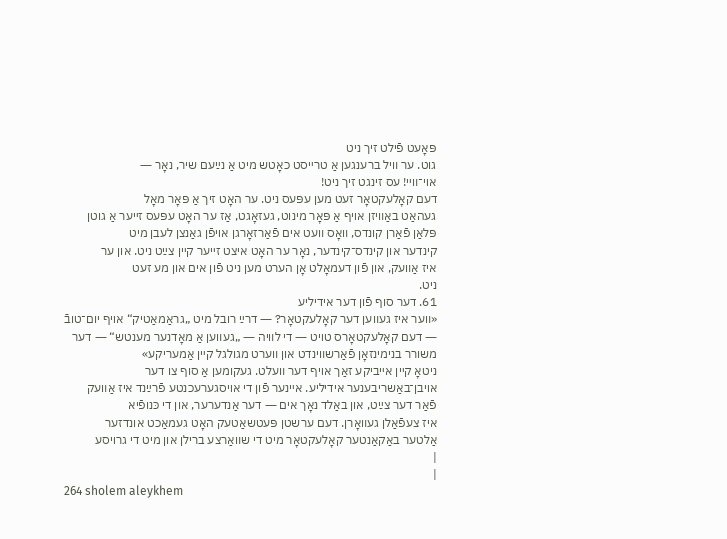פּאָעט פֿילט זיך ניט
גוט. ער װיל ברענגען אַ טרײסט כאָטש מיט אַ נײַעם שיר, נאָר ―
אױ־װײ! עס זינגט זיך ניט!
דעם קאָלעקטאָר זעט מען עפּעס ניט. ער האָט זיך אַ פּאָר מאָל
געהאַט באַװיזן אױף אַ פּאָר מינוט, געזאָגט, אַז ער האָט עפּעס זײער אַ גוטן
פּלאַן פֿאַרן קונדס, װאָס װעט אים פֿאַרזאָרגן אױפֿן גאַנצן לעבן מיט
קינדער און קינדס־קינדער, נאָר ער האָט איצט זײער קײן צײַט ניט. און ער
איז אַװעק, און פֿון דעמאָלט אָן הערט מען ניט פֿון אים און מע זעט
ניט.
61. דער סוף פֿון דער אידיליע
«װער איז געװען דער קאָלעקטאָר? ― דרײַ רובל מיט „גראַמאַטיק“ אױף יום־טובֿ
― דעם קאָלעקטאָרס טױט ― די לװיה ― „געװען אַ מאָדנער מענטש“ ― דער
משורר בנימינזאָן פֿאַרשװינדט און װערט מגולגל קײן אַמעריקע»
ניטאָ קײן אײביקע זאַך אױף דער װעלט. געקומען אַ סוף צו דער
אױבן־באַשריבענער אידיליע. אײנער פֿון די אױסגערעכנטע פֿרײַנד איז אַװעק
פֿאַר דער צײַט, און באַלד נאָך אים ― דער אַנדערער, און די כּנופֿיא
איז צעפֿאַלן געװאָרן. דעם ערשטן פּעטשאַטעק האָט געמאַכט אונדזער
אַלטער באַקאַנטער קאָלעקטאָר מיט די שװאַרצע ברילן און מיט די גרױסע
|
|
264 sholem aleykhem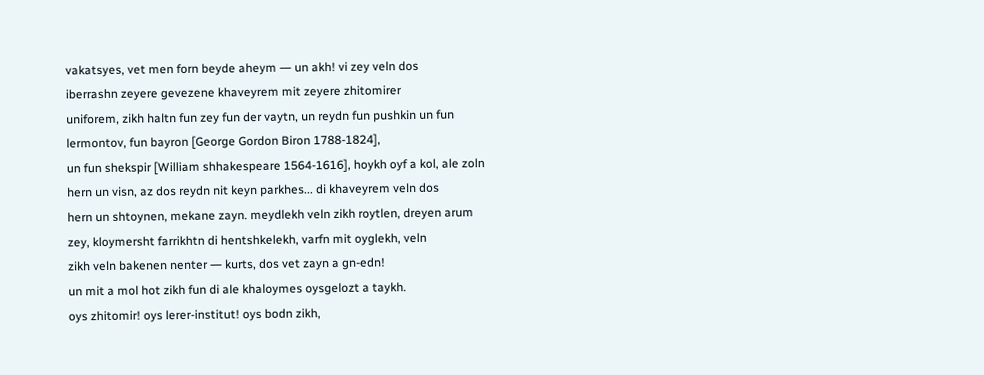vakatsyes, vet men forn beyde aheym ― un akh! vi zey veln dos
iberrashn zeyere gevezene khaveyrem mit zeyere zhitomirer
uniforem, zikh haltn fun zey fun der vaytn, un reydn fun pushkin un fun
lermontov, fun bayron [George Gordon Biron 1788-1824],
un fun shekspir [William shhakespeare 1564-1616], hoykh oyf a kol, ale zoln
hern un visn, az dos reydn nit keyn parkhes... di khaveyrem veln dos
hern un shtoynen, mekane zayn. meydlekh veln zikh roytlen, dreyen arum
zey, kloymersht farrikhtn di hentshkelekh, varfn mit oyglekh, veln
zikh veln bakenen nenter ― kurts, dos vet zayn a gn-edn!
un mit a mol hot zikh fun di ale khaloymes oysgelozt a taykh.
oys zhitomir! oys lerer-institut! oys bodn zikh,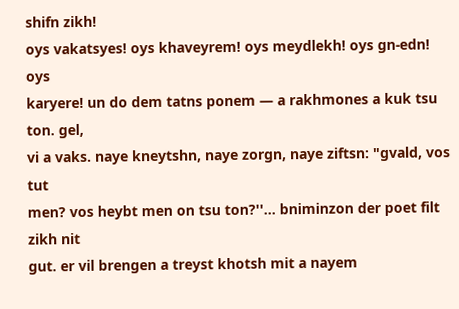shifn zikh!
oys vakatsyes! oys khaveyrem! oys meydlekh! oys gn-edn! oys
karyere! un do dem tatns ponem ― a rakhmones a kuk tsu ton. gel,
vi a vaks. naye kneytshn, naye zorgn, naye ziftsn: "gvald, vos tut
men? vos heybt men on tsu ton?''... bniminzon der poet filt zikh nit
gut. er vil brengen a treyst khotsh mit a nayem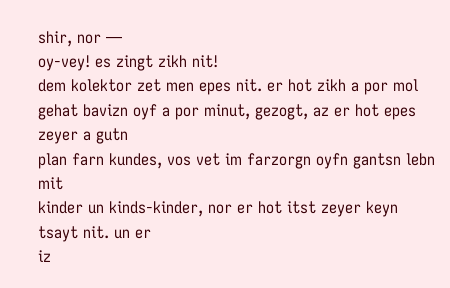shir, nor ―
oy-vey! es zingt zikh nit!
dem kolektor zet men epes nit. er hot zikh a por mol
gehat bavizn oyf a por minut, gezogt, az er hot epes zeyer a gutn
plan farn kundes, vos vet im farzorgn oyfn gantsn lebn mit
kinder un kinds-kinder, nor er hot itst zeyer keyn tsayt nit. un er
iz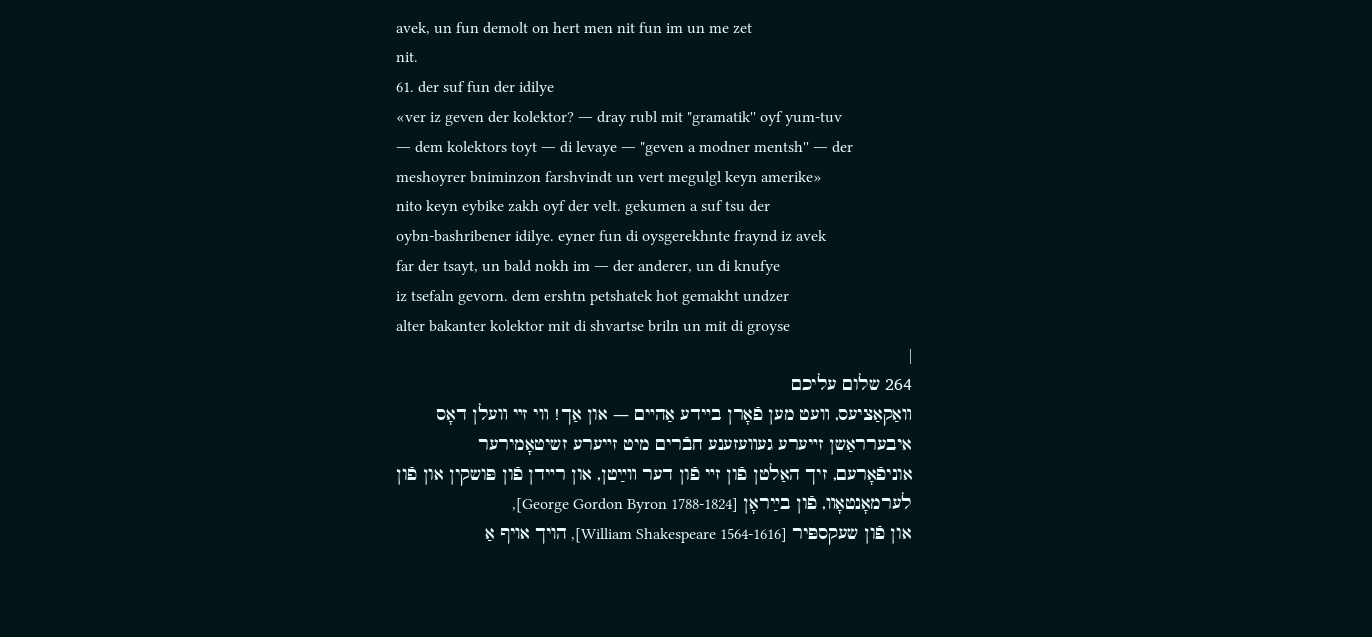avek, un fun demolt on hert men nit fun im un me zet
nit.
61. der suf fun der idilye
«ver iz geven der kolektor? ― dray rubl mit "gramatik'' oyf yum-tuv
― dem kolektors toyt ― di levaye ― "geven a modner mentsh'' ― der
meshoyrer bniminzon farshvindt un vert megulgl keyn amerike»
nito keyn eybike zakh oyf der velt. gekumen a suf tsu der
oybn-bashribener idilye. eyner fun di oysgerekhnte fraynd iz avek
far der tsayt, un bald nokh im ― der anderer, un di knufye
iz tsefaln gevorn. dem ershtn petshatek hot gemakht undzer
alter bakanter kolektor mit di shvartse briln un mit di groyse
|
264 שלום עליכם
װאַקאַציעס, װעט מען פֿאָרן בײדע אַהײם ― און אַך! װי זײ װעלן דאָס
איבערראַשן זײערע געװעזענע חבֿרים מיט זײערע זשיטאָמירער
אוניפֿאָרעם, זיך האַלטן פֿון זײ פֿון דער װײַטן, און רײדן פֿון פּושקין און פֿון
לערמאָנטאָװ, פֿון בײַראָן [George Gordon Byron 1788-1824],
און פֿון שעקספּיר [William Shakespeare 1564-1616], הױך אױף אַ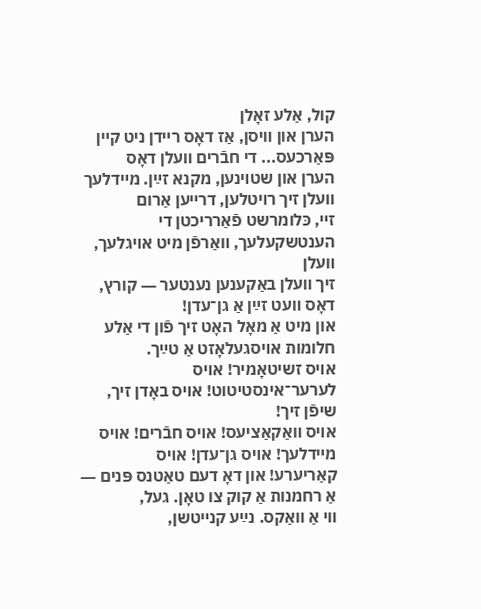קול, אַלע זאָלן
הערן און װיסן, אַז דאָס רײדן ניט קײן פּאַרכעס... די חבֿרים װעלן דאָס
הערן און שטױנען, מקנא זײַן. מײדלעך װעלן זיך רױטלען, דרײען אַרום
זײ, כּלומרשט פֿאַרריכטן די הענטשקעלעך, װאַרפֿן מיט אױגלעך, װעלן
זיך װעלן באַקענען נענטער ― קורץ, דאָס װעט זײַן אַ גן־עדן!
און מיט אַ מאָל האָט זיך פֿון די אַלע חלומות אױסגעלאָזט אַ טײַך.
אױס זשיטאָמיר! אױס לערער־אינסטיטוט! אױס באָדן זיך, שיפֿן זיך!
אױס װאַקאַציעס! אױס חבֿרים! אױס מײדלעך! אױס גן־עדן! אױס
קאַריערע! און דאָ דעם טאַטנס פּנים ― אַ רחמנות אַ קוק צו טאָן. געל,
װי אַ װאַקס. נײַע קנײטשן,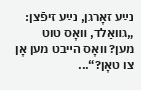נײַע זאָרגן, נײַע זיפֿצן: „גװאַלד, װאָס טוט
מען? װאָס הײבט מען אָן צו טאָן?“...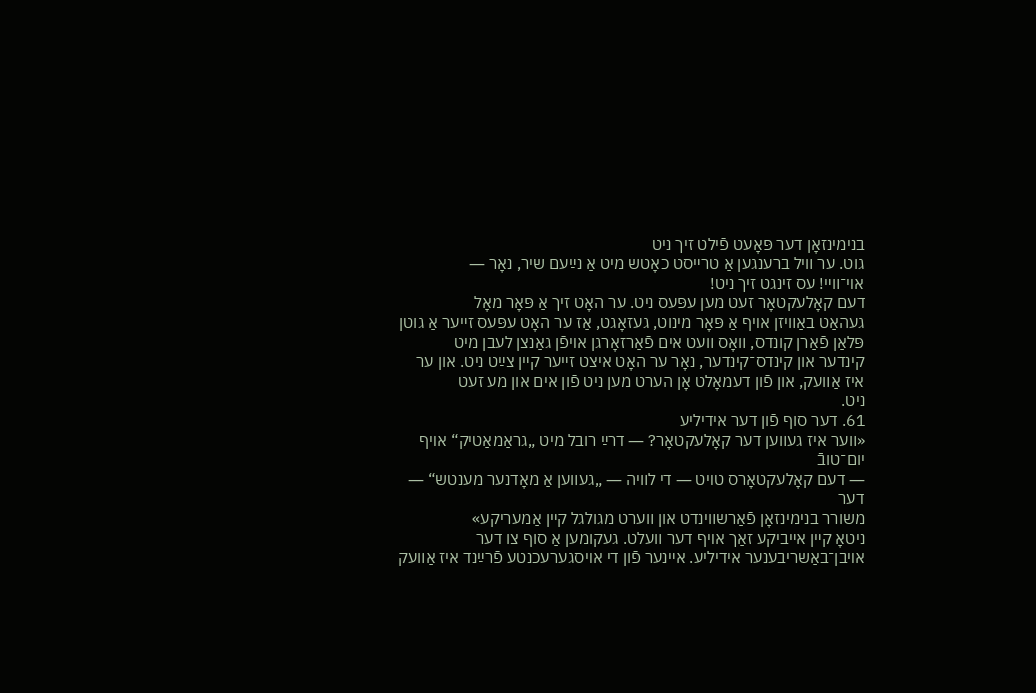בנימינזאָן דער פּאָעט פֿילט זיך ניט
גוט. ער װיל ברענגען אַ טרײסט כאָטש מיט אַ נײַעם שיר, נאָר ―
אױ־װײ! עס זינגט זיך ניט!
דעם קאָלעקטאָר זעט מען עפּעס ניט. ער האָט זיך אַ פּאָר מאָל
געהאַט באַװיזן אױף אַ פּאָר מינוט, געזאָגט, אַז ער האָט עפּעס זײער אַ גוטן
פּלאַן פֿאַרן קונדס, װאָס װעט אים פֿאַרזאָרגן אױפֿן גאַנצן לעבן מיט
קינדער און קינדס־קינדער, נאָר ער האָט איצט זײער קײן צײַט ניט. און ער
איז אַװעק, און פֿון דעמאָלט אָן הערט מען ניט פֿון אים און מע זעט
ניט.
61. דער סוף פֿון דער אידיליע
«װער איז געװען דער קאָלעקטאָר? ― דרײַ רובל מיט „גראַמאַטיק“ אױף יום־טובֿ
― דעם קאָלעקטאָרס טױט ― די לװיה ― „געװען אַ מאָדנער מענטש“ ― דער
משורר בנימינזאָן פֿאַרשװינדט און װערט מגולגל קײן אַמעריקע»
ניטאָ קײן אײביקע זאַך אױף דער װעלט. געקומען אַ סוף צו דער
אױבן־באַשריבענער אידיליע. אײנער פֿון די אױסגערעכנטע פֿרײַנד איז אַװעק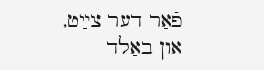פֿאַר דער צײַט, און באַלד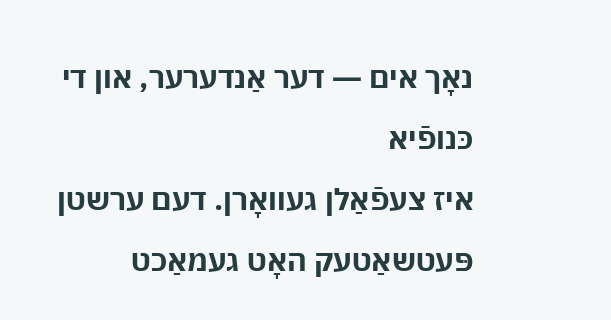נאָך אים ― דער אַנדערער, און די כּנופֿיא
איז צעפֿאַלן געװאָרן. דעם ערשטן פּעטשאַטעק האָט געמאַכט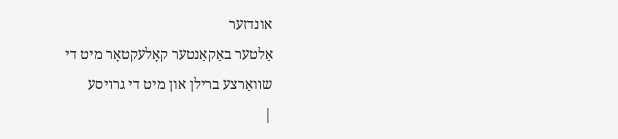אונדזער
אַלטער באַקאַנטער קאָלעקטאָר מיט די שװאַרצע ברילן און מיט די גרױסע
|